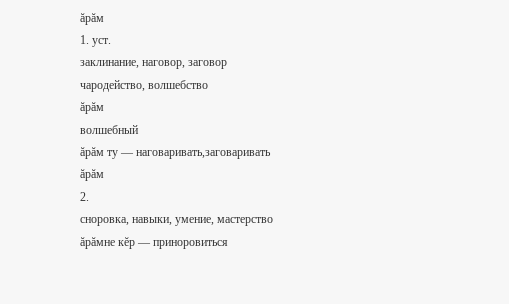ăрăм
1. уст.
заклинание, наговор, заговор
чародейство, волшебство
ăрăм
волшебный
ăрăм ту — наговаривать,заговаривать
ăрăм
2.
сноровка, навыки, умение, мастерство
ăрăмне кĕр — приноровиться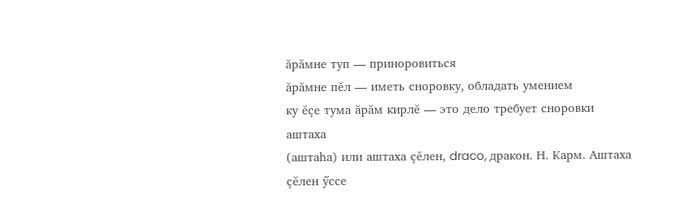ăрăмне туп — приноровиться
ăрăмне пĕл — иметь сноровку, обладать умением
ку ĕçе тума ăрăм кирлĕ — это дело требует сноровки
аштаха
(аштаha) или аштаха çĕлен, draco, дракон. Н. Карм. Аштаха çĕлен ӳссе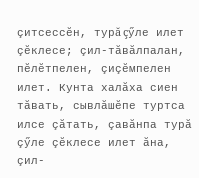çитсессĕн, турă çӳле илет çĕклесе; çил-тăвăлпалан, пĕлĕтпелен, çиçĕмпелен илет. Кунта халăха сиен тăвать, сывлăшĕпе туртса илсе çăтать, çавăнпа турă çӳле çĕклесе илет ăна, çил-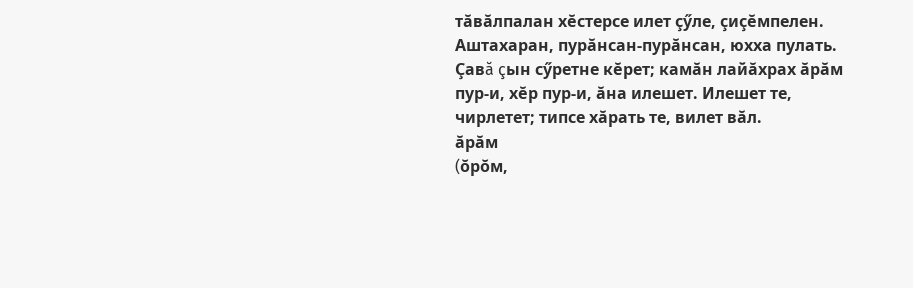тăвăлпалан хĕстерсе илет çӳле, çиçĕмпелен. Аштахаран, пурăнсан-пурăнсан, юхха пулать. Çавă çын сӳретне кĕрет; камăн лайăхрах ăрăм пур-и, хĕр пур-и, ăна илешет. Илешет те, чирлетет; типсе хăрать те, вилет вăл.
ăрăм
(ŏрŏм,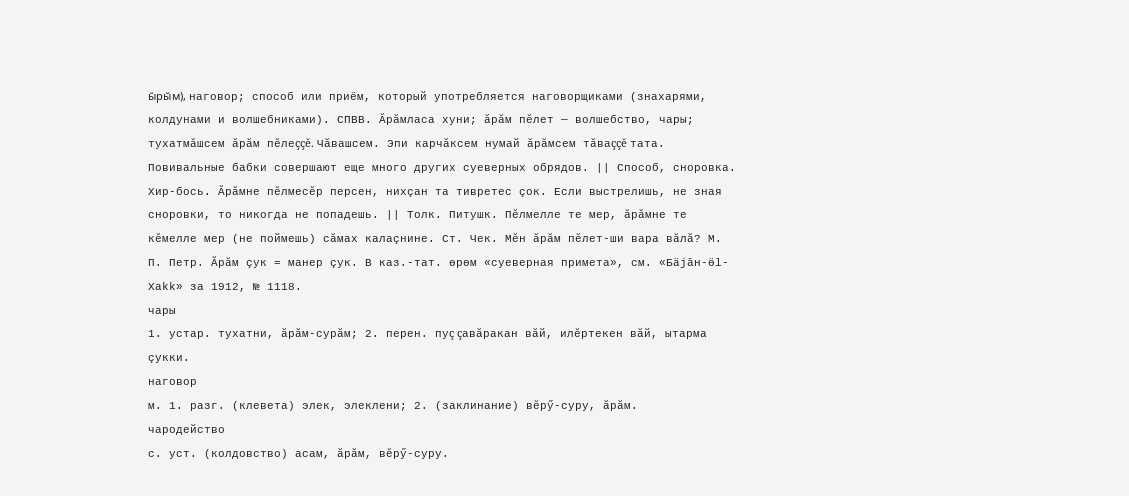ы̆ры̆м), наговор; способ или приём, который употребляется наговорщиками (знахарями, колдунами и волшебниками). СПВВ. Ăрăмласа хуни; ăрăм пĕлет — волшебство, чары; тухатмăшсем ăрăм пĕлеççĕ. Чăвашсем. Эпи карчăксем нумай ăрăмсем тăваççĕ тата. Повивальные бабки совершают еще много других суеверных обрядов. || Способ, сноровка. Хир-бось. Ăрăмне пĕлмесĕр персен, нихçан та тивретес çок. Если выстрелишь, не зная сноровки, то никогда не попадешь. || Толк. Питушк. Пĕлмелле те мер, ăрăмне те кĕмелле мер (не поймешь) сăмах калаçнине. Ст. Чек. Мĕн ăрăм пĕлет-ши вара вăлă? М. П. Петр. Ăрăм çук = манер çук. В каз.-тат. өрөм «суеверная примета», см. «Бӓjāн-ӫl-Хаkk» за 1912, № 1118.
чары
1. устар. тухатни, ăрăм-сурăм; 2. перен. пуç çавăракан вăй, илĕртекен вăй, ытарма çукки.
наговор
м. 1. разг. (клевета) элек, элеклени; 2. (заклинание) вĕрӳ-суру, ăрăм.
чародейство
с. уст. (колдовство) асам, ăрăм, вĕрӳ-суру.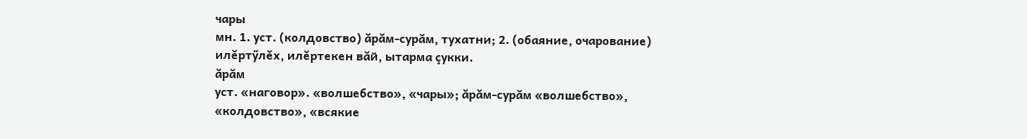чары
мн. 1. уст. (колдовство) ăрăм-сурăм, тухатни; 2. (обаяние, очарование) илĕртӳлĕх, илĕртекен вăй, ытарма çукки.
ăрăм
уст. «наговор». «волшебство», «чары»; ăрăм-сурăм «волшебство», «колдовство», «всякие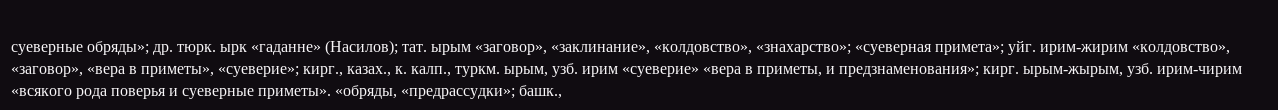суеверные обряды»; др. тюрк. ырк «гаданне» (Насилов); тат. ырым «заговор», «заклинание», «колдовство», «знахарство»; «суеверная примета»; уйг. ирим-жирим «колдовство», «заговор», «вера в приметы», «суеверие»; кирг., казах., к. калп., туркм. ырым, узб. ирим «суеверие» «вера в приметы, и предзнаменования»; кирг. ырым-жырым, узб. ирим-чирим «всякого рода поверья и суеверные приметы». «обряды, «предрассудки»; башк.,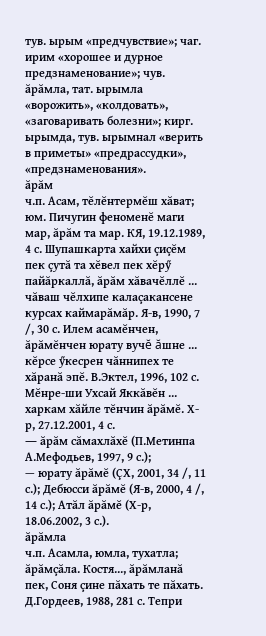тув. ырым «предчувствие»; чаг. ирим «хорошее и дурное предзнаменование»; чув. ăрăмла, тат. ырымла «ворожить», «колдовать», «заговаривать болезни»; кирг. ырымда, тув. ырымнал «верить в приметы» «предрассудки», «предзнаменования».
ăрăм
ч.п. Асам, тĕлĕнтермĕш хăват; юм. Пичугин феноменĕ маги мар, ăрăм та мар. КЯ, 19.12.1989, 4 с. Шупашкарта хайхи çиçĕм пек çутă та хĕвел пек хĕрӳ пайăркаллă, ăрăм хăвачĕллĕ ... чăваш чĕлхипе калаçакансене курсах каймарăмăр. Я-в, 1990, 7 /, 30 с. Илем асамĕнчен, ăрăмĕнчен юрату вучĕ ăшне ... кĕрсе ӳкесрен чăннипех те хăранă эпĕ. В.Эктел, 1996, 102 с. Мĕнре-ши Ухсай Яккăвĕн ... харкам хăйле тĕнчин ăрăмĕ. Х-р, 27.12.2001, 4 с.
— ăрăм сăмахлăхĕ (П.Метинпа А.Мефодьев, 1997, 9 с.);
— юрату ăрăмĕ (ÇХ, 2001, 34 /, 11 с.); Дебюсси ăрăмĕ (Я-в, 2000, 4 /, 14 с.); Атăл ăрăмĕ (Х-р, 18.06.2002, 3 с.).
ăрăмла
ч.п. Асамла, юмла, тухатла; ăрăмçăла. Костя..., ăрăмланă пек, Соня çине пăхать те пăхать. Д.Гордеев, 1988, 281 с. Тепри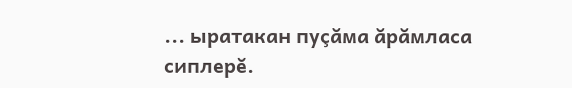... ыратакан пуçăма ăрăмласа сиплерĕ.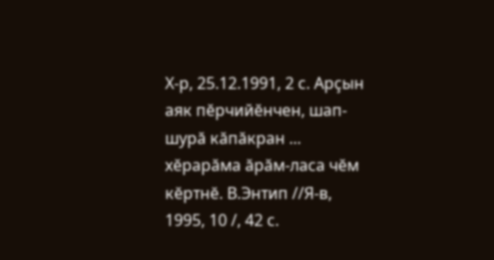Х-р, 25.12.1991, 2 с. Арçын аяк пĕрчийĕнчен, шап-шурă кăпăкран ... хĕрарăма ăрăм-ласа чĕм кĕртнĕ. В.Энтип //Я-в, 1995, 10 /, 42 с.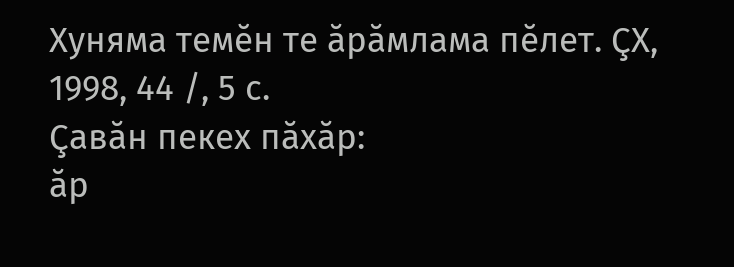Хуняма темĕн те ăрăмлама пĕлет. ÇХ, 1998, 44 /, 5 с.
Çавăн пекех пăхăр:
ăр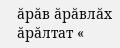ăрăв ăрăвлăх ăрăлтат «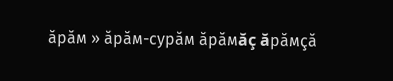ăрăм » ăрăм-сурăм ăрăмăç ăрăмçă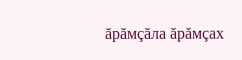ăрăмçăла ăрăмçах